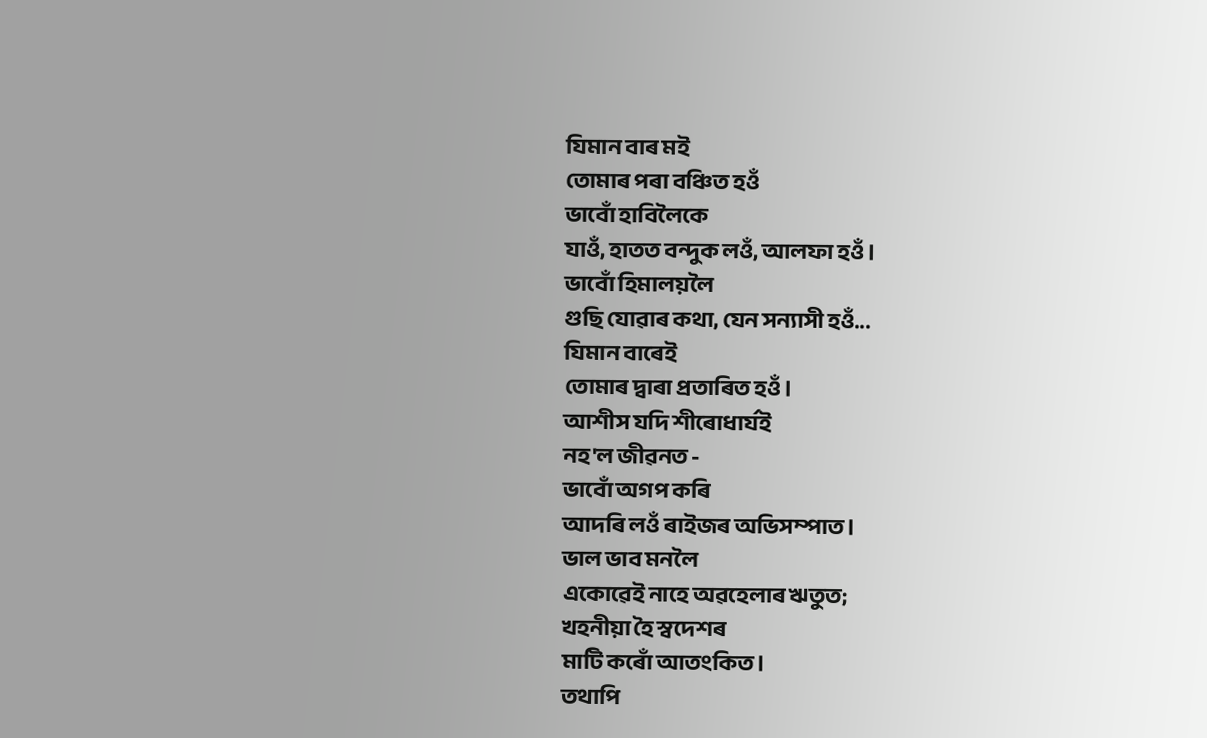যিমান বাৰ মই
তোমাৰ পৰা বঞ্চিত হওঁ
ভাবোঁ হাবিলৈকে
যাওঁ, হাতত বন্দুক লওঁ, আলফা হওঁ।
ভাবোঁ হিমালয়লৈ
গুছি যোৱাৰ কথা, যেন সন্যাসী হওঁ...
যিমান বাৰেই
তোমাৰ দ্বাৰা প্ৰতাৰিত হওঁ।
আশীস যদি শীৰোধাৰ্যই
নহ'ল জীৱনত -
ভাবোঁ অগপ কৰি
আদৰি লওঁ ৰাইজৰ অভিসম্পাত।
ভাল ভাব মনলৈ
একোৱেই নাহে অৱহেলাৰ ঋতুত;
খহনীয়া হৈ স্বদেশৰ
মাটি কৰোঁ আতংকিত।
তথাপি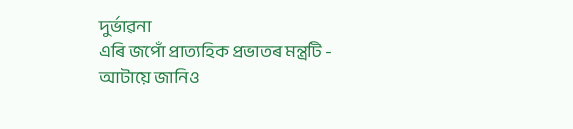দুৰ্ভাৱনা
এৰি জপোঁ প্ৰাত্যহিক প্ৰভাতৰ মন্ত্ৰটি -
আটায়ে জানিও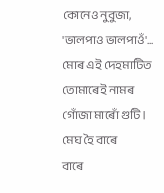কোনেও নুবুজা, 'ভালপাও ভালপাওঁ'...
মোৰ এই দেহমাটিত তোমাৰেই নামৰ
গোঁজা মাৰোঁ গুটি।
মেঘ হৈ বাৰে
বাৰে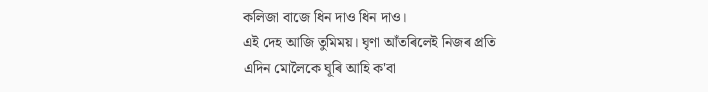কলিজা বাজে ধিন দাও ধিন দাও।
এই দেহ আজি তুমিময়। ঘৃণা আঁতৰিলেই নিজৰ প্ৰতি
এদিন মোলৈকে ঘূৰি আহি ক'বা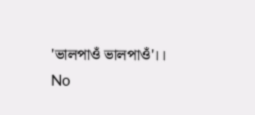'ভালপাওঁ ভালপাওঁ'।।
No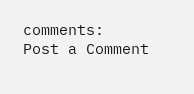comments:
Post a Comment